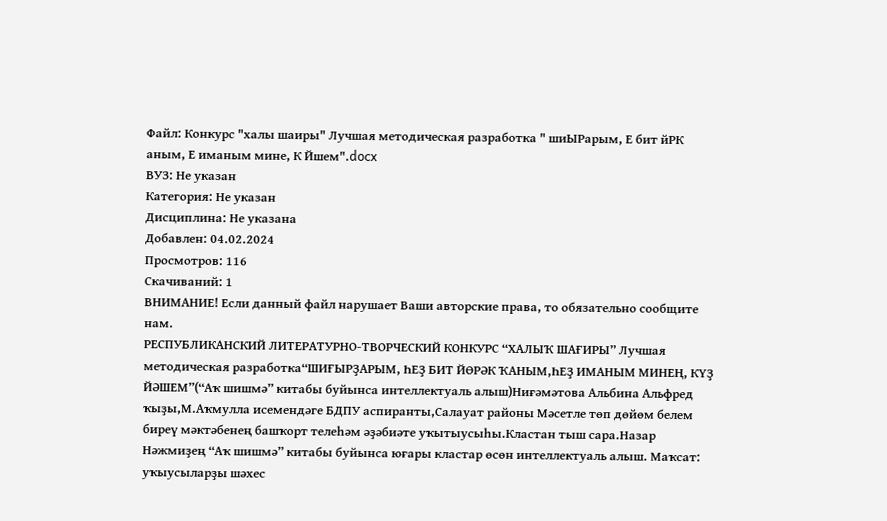Файл: Конкурс "халы шаиры" Лучшая методическая разработка " шиЫРарым, Е бит йРК аным, Е иманым мине, К Йшем".docx
ВУЗ: Не указан
Категория: Не указан
Дисциплина: Не указана
Добавлен: 04.02.2024
Просмотров: 116
Скачиваний: 1
ВНИМАНИЕ! Если данный файл нарушает Ваши авторские права, то обязательно сообщите нам.
РЕСПУБЛИКАНСКИЙ ЛИТЕРАТУРНО-ТВОРЧЕСКИЙ КОНКУРС “ХАЛЫҠ ШАҒИРЫ” Лучшая методическая разработка“ШИҒЫРҘАРЫМ, ҺЕҘ БИТ ЙӨРӘК ҠАНЫМ,ҺЕҘ ИМАНЫМ МИНЕҢ, КҮҘ ЙӘШЕМ”(“Аҡ шишмә” китабы буйынса интеллектуаль алыш)Ниғәмәтова Альбина Альфред ҡыҙы,М.Аҡмулла исемендәге БДПУ аспиранты,Салауат районы Мәсетле төп дөйөм белем биреү мәктәбенең башҡорт телеһәм әҙәбиәте уҡытыусыһы.Кластан тыш сара.Назар Нәжмиҙең “Аҡ шишмә” китабы буйынса юғары кластар өсөн интеллектуаль алыш. Маҡсат: уҡыусыларҙы шәхес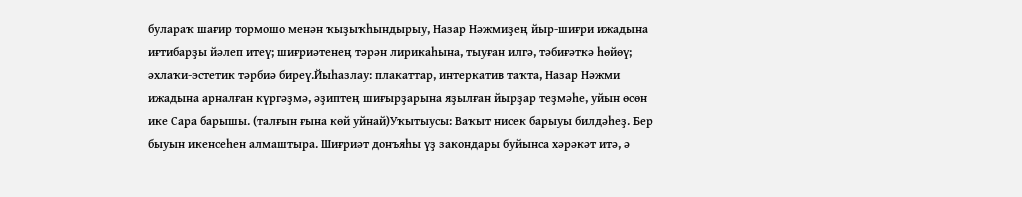булараҡ шағир тормошо менән ҡыҙыҡһындырыу, Назар Нәжмиҙең йыр-шиғри ижадына иғтибарҙы йәлеп итеү; шиғриәтенең тәрән лирикаһына, тыуған илгә, тәбиғәткә һөйөү; әхлаҡи-эстетик тәрбиә биреү.Йыһазлау: плакаттар, интеркатив таҡта, Назар Нәжми ижадына арналған күргәҙмә, әҙиптең шиғырҙарына яҙылған йырҙар теҙмәһе, уйын өсөн ике Сара барышы. (талғын ғына көй уйнай)Уҡытыусы: Ваҡыт нисек барыуы билдәһеҙ. Бер быуын икенсеһен алмаштыра. Шиғриәт донъяһы үҙ закондары буйынса хәрәкәт итә, ә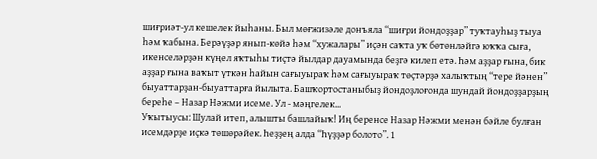шиғриәт-ул кешелек йыһаны. Был мөғжизәле донъяла “шиғри йондоҙҙар” туҡтауһыҙ тыуа һәм ҡабына. Берәүҙәр янып-көйә һәм “хужалары” иҫән саҡта уҡ бөтөнләйгә юҡҡа сыға, икенселәрҙән күңел яҡтыһы тиҫтә йылдар дауамында беҙгә килеп етә. Һәм аҙҙар ғына, бик аҙҙар ғына ваҡыт үткән һайын сағыуыраҡ һәм сағыуыраҡ төҫтәрҙә халыҡтың “тере йәнен” быуаттарҙан-быуаттарға йылыта. Башҡортостаныбыҙ йондоҙлоғонда шундай йондоҙҙарҙың береһе – Назар Нәжми исеме. Ул - мәңгелек...
Уҡытыусы: Шулай итеп, алышты башлайыҡ! Иң беренсе Назар Нәжми менән бәйле булған исемдәрҙе иҫкә төшөрәйек. Һеҙҙең алда “Һүҙҙәр болото”. 1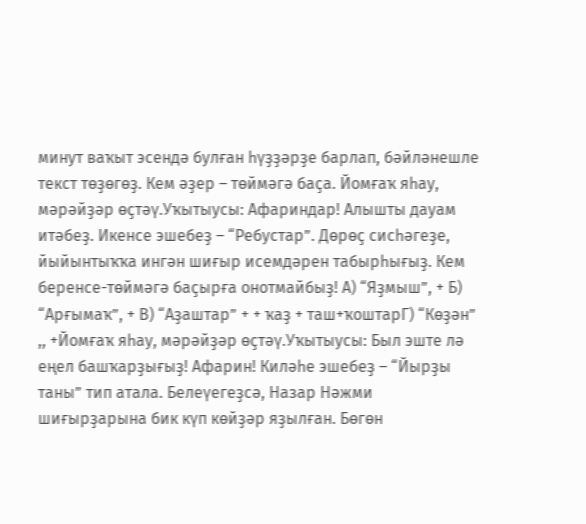минут ваҡыт эсендә булған һүҙҙәрҙе барлап, бәйләнешле текст төҙөгөҙ. Кем әҙер – төймәгә баҫа. Йомғаҡ яһау, мәрәйҙәр өҫтәү.Уҡытыусы: Афариндар! Алышты дауам итәбеҙ. Икенсе эшебеҙ – “Ребустар”. Дөрөҫ сисһәгеҙе, йыйынтыҡҡа ингән шиғыр исемдәрен табырһығыҙ. Кем беренсе-төймәгә баҫырға онотмайбыҙ! А) “Яҙмыш”, + Б) “Арғымаҡ”, + В) “Аҙаштар” + + ҡаҙ + таш+ҡоштарГ) “Көҙән” ,, +Йомғаҡ яһау, мәрәйҙәр өҫтәү.Уҡытыусы: Был эште лә еңел башҡарҙығыҙ! Афарин! Киләһе эшебеҙ – “Йырҙы таны” тип атала. Белеүегеҙсә, Назар Нәжми шиғырҙарына бик күп көйҙәр яҙылған. Бөгөн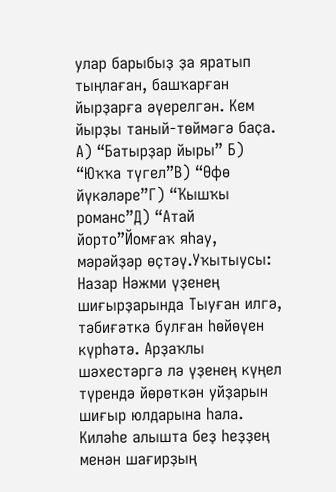улар барыбыҙ ҙа яратып тыңлаған, башҡарған йырҙарға әүерелгән. Кем йырҙы таный-төймәгә баҫа. А) “Батырҙар йыры” Б) “Юҡҡа түгел”В) “Өфө йүкәләре”Г) “Ҡышҡы романс”Д) “Атай йорто”Йомғаҡ яһау, мәрәйҙәр өҫтәү.Уҡытыусы: Назар Нәжми үҙенең шиғырҙарында Тыуған илгә, тәбиғәткә булған һөйөүен күрһәтә. Арҙаҡлы шәхестәргә лә үҙенең күңел түрендә йөрөткән уйҙарын шиғыр юлдарына һала. Киләһе алышта беҙ һеҙҙең менән шағирҙың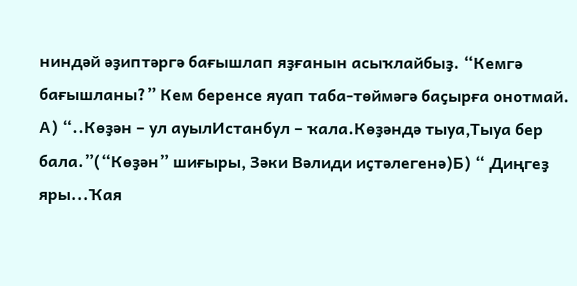ниндәй әҙиптәргә бағышлап яҙғанын асыҡлайбыҙ. “Кемгә бағышланы?” Кем беренсе яуап таба-төймәгә баҫырға онотмай.
А) “..Көҙән – ул ауылИстанбул – ҡала.Көҙәндә тыуа,Тыуа бер бала.”(“Көҙән” шиғыры, Зәки Вәлиди иҫтәлегенә)Б) “ Диңгеҙ яры...Ҡая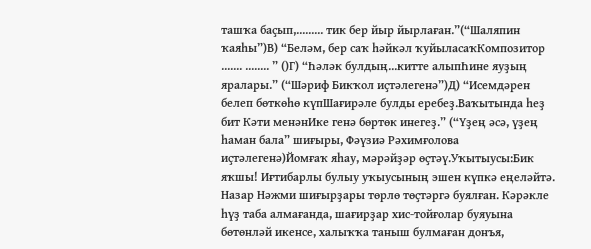ташҡа баҫып,......... тик бер йыр йырлаған.”(“Шаляпин ҡаяһы”)В) “Беләм, бер саҡ һәйкәл ҡуйыласаҡКомпозитор ....... ........ ” ()Г) “Һәләк булдың...китте алыпҺине яуҙың яралары.” (“Шәриф Бикҡол иҫтәлегенә”)Д) “Исемдәрен белеп бөткөһө күпШағирәле булды еребеҙ.Ваҡытында һеҙ бит Кәти менәнИке генә бөртөк инегеҙ.” (“Үҙең әсә, үҙең һаман бала” шиғыры, Фәүзиә Рәхимғолова иҫтәлегенә)Йомғаҡ яһау, мәрәйҙәр өҫтәү.Уҡытыусы:Бик яҡшы! Иғтибарлы булыу уҡыусының эшен күпкә еңеләйтә. Назар Нәжми шиғырҙары төрлө төҫтәргә буялған. Кәрәкле һүҙ таба алмағанда, шағирҙар хис-тойғолар буяуына бөтөнләй икенсе, халыҡҡа таныш булмаған донъя,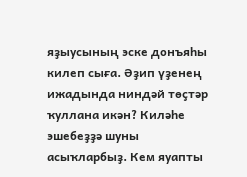яҙыусының эске донъяһы килеп сыға. Әҙип үҙенең ижадында ниндәй төҫтәр ҡуллана икән? Киләһе эшебеҙҙә шуны асыҡларбыҙ. Кем яуапты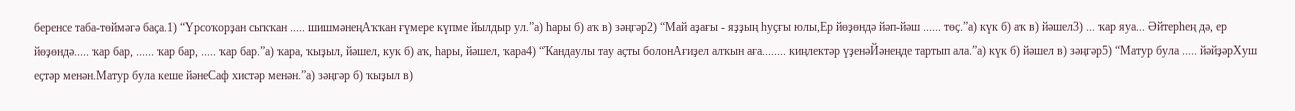беренсе таба-төймәгә баҫа.1) “Үрсоҡорҙан сыҡҡан ..... шишмәнеңАҡҡан ғүмере күпме йылдыр ул.”а) һары б) аҡ в) зәңгәр2) “Май аҙағы - яҙҙың һуҫғы юлы,Ер йөҙөндә йәп-йәш ...... төҫ.”а) күк б) аҡ в) йәшел3) ... ҡар яуа... Әйтерһең дә, ер йөҙөндә..... ҡар бар, ...... ҡар бар, ..... ҡар бар.”а) ҡара, ҡыҙыл, йәшел, кук б) аҡ, һары, йәшел, ҡара4) “Ҡандаулы тау аҫты болонАғиҙел алҡын аға........ киңлектәр үҙенәЙәнеңде тартып ала.”а) күк б) йәшел в) зәңгәр5) “Матур була ..... йәйҙәрХуш еҫтәр менән.Матур була кеше йәнеСаф хистәр менән.”а) зәңгәр б) ҡыҙыл в)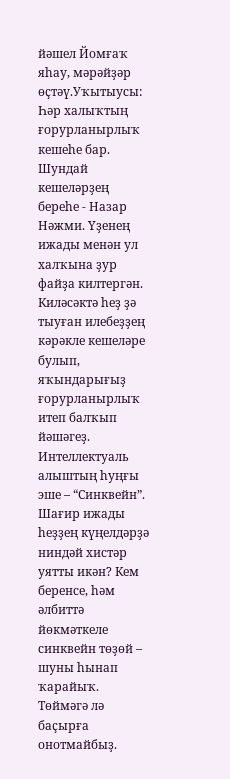йәшел Йомғаҡ яһау, мәрәйҙәр өҫтәү.Уҡытыусы: Һәр халыҡтың ғорурланырлыҡ кешеһе бар. Шундай кешеләрҙең береһе - Назар Нәжми. Үҙенең ижады менән ул халҡына ҙур файҙа килтергән. Киләсәктә һеҙ ҙә тыуған илебеҙҙең кәрәкле кешеләре булып, яҡындарығыҙ ғорурланырлыҡ итеп балҡып йәшәгеҙ. Интеллектуаль алыштың һуңғы эше – “Синквейн”. Шағир ижады һеҙҙең күңелдәрҙә ниндәй хистәр уятты икән? Кем беренсе, һәм әлбиттә йөкмәткеле синквейн төҙөй – шуны һынап ҡарайыҡ. Төймәгә лә баҫырға онотмайбыҙ.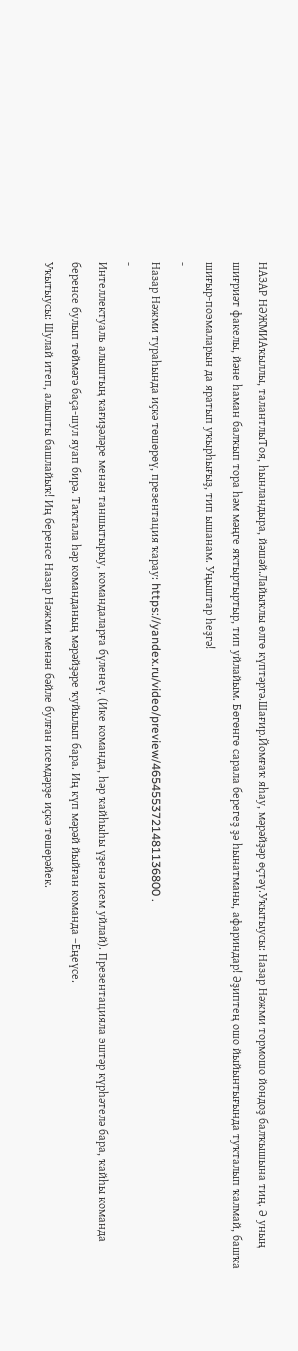НАЗАР НӘЖМИАҡыллы, талантлыТоя, һынландыра, йәшәй.Лайыҡлы өлгө күптәргә.Шағир.Йомғаҡ яһау, мәрәйҙәр өҫтәү.Уҡытыусы: Назар Нәжми тормошо йондоҙ балҡышына тиң. Ә уның шиғриәт факелы, йәне һаман балҡып тора һәм мәңге яҡтыртыртыр, тип уйлайым. Бөгөнгө сарала берегеҙ ҙә һынатманы, афариндар! Әҙиптең ошо йыйынтығында туҡталып ҡалмай, башҡа шиғыр-поэмаларын да яратып уҡырһығыҙ, тип ышанам. Уңыштар һеҙгә!
-
Назар Нәжми тураһында иҫкә төшөрөү, презентация ҡарау: https://yandex.ru/video/preview/4654553721481136800 .
-
Интеллектуаль алыштың ҡағиҙәләре менән таншытырыу, командаларға бүленеү. (Ике команда, һәр ҡайһыһы үҙенә исем уйлай). Презентацияла эштәр күрһәтелә бара, ҡайһы команда беренсе булып төймәгә баҫа-шул яуап бирә. Таҡтала һәр команданың мәрәйҙәре ҡуйылып бара. Иң күп мәрәй йыйған команда –Еңеүсе.
Уҡытыусы: Шулай итеп, алышты башлайыҡ! Иң беренсе Назар Нәжми менән бәйле булған исемдәрҙе иҫкә төшөрәйек.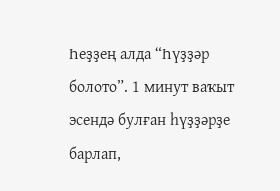Һеҙҙең алда “Һүҙҙәр болото”. 1 минут ваҡыт эсендә булған һүҙҙәрҙе барлап,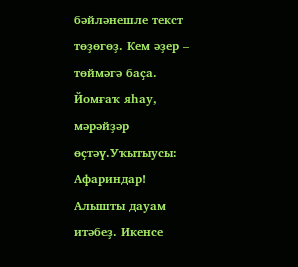бәйләнешле текст төҙөгөҙ. Кем әҙер – төймәгә баҫа. Йомғаҡ яһау, мәрәйҙәр өҫтәү.Уҡытыусы: Афариндар! Алышты дауам итәбеҙ. Икенсе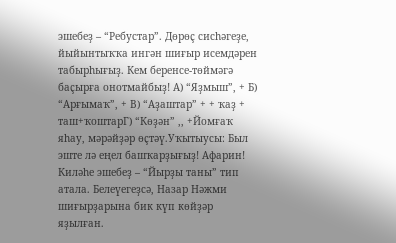эшебеҙ – “Ребустар”. Дөрөҫ сисһәгеҙе, йыйынтыҡҡа ингән шиғыр исемдәрен табырһығыҙ. Кем беренсе-төймәгә баҫырға онотмайбыҙ! А) “Яҙмыш”, + Б) “Арғымаҡ”, + В) “Аҙаштар” + + ҡаҙ + таш+ҡоштарГ) “Көҙән” ,, +Йомғаҡ яһау, мәрәйҙәр өҫтәү.Уҡытыусы: Был эште лә еңел башҡарҙығыҙ! Афарин! Киләһе эшебеҙ – “Йырҙы таны” тип атала. Белеүегеҙсә, Назар Нәжми шиғырҙарына бик күп көйҙәр яҙылған.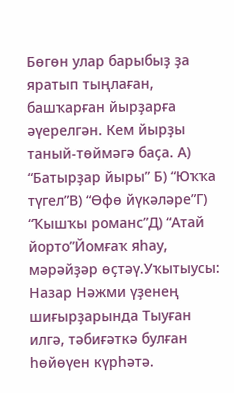Бөгөн улар барыбыҙ ҙа яратып тыңлаған, башҡарған йырҙарға әүерелгән. Кем йырҙы таный-төймәгә баҫа. А) “Батырҙар йыры” Б) “Юҡҡа түгел”В) “Өфө йүкәләре”Г) “Ҡышҡы романс”Д) “Атай йорто”Йомғаҡ яһау, мәрәйҙәр өҫтәү.Уҡытыусы: Назар Нәжми үҙенең шиғырҙарында Тыуған илгә, тәбиғәткә булған һөйөүен күрһәтә.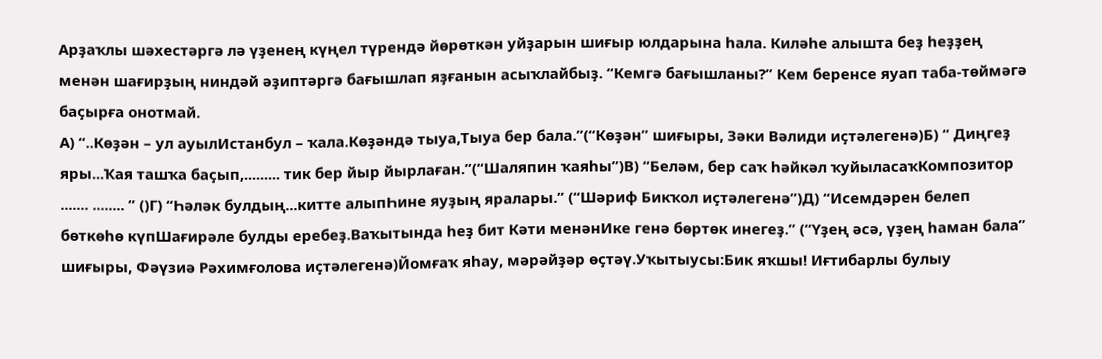Арҙаҡлы шәхестәргә лә үҙенең күңел түрендә йөрөткән уйҙарын шиғыр юлдарына һала. Киләһе алышта беҙ һеҙҙең менән шағирҙың ниндәй әҙиптәргә бағышлап яҙғанын асыҡлайбыҙ. “Кемгә бағышланы?” Кем беренсе яуап таба-төймәгә баҫырға онотмай.
А) “..Көҙән – ул ауылИстанбул – ҡала.Көҙәндә тыуа,Тыуа бер бала.”(“Көҙән” шиғыры, Зәки Вәлиди иҫтәлегенә)Б) “ Диңгеҙ яры...Ҡая ташҡа баҫып,......... тик бер йыр йырлаған.”(“Шаляпин ҡаяһы”)В) “Беләм, бер саҡ һәйкәл ҡуйыласаҡКомпозитор ....... ........ ” ()Г) “Һәләк булдың...китте алыпҺине яуҙың яралары.” (“Шәриф Бикҡол иҫтәлегенә”)Д) “Исемдәрен белеп бөткөһө күпШағирәле булды еребеҙ.Ваҡытында һеҙ бит Кәти менәнИке генә бөртөк инегеҙ.” (“Үҙең әсә, үҙең һаман бала” шиғыры, Фәүзиә Рәхимғолова иҫтәлегенә)Йомғаҡ яһау, мәрәйҙәр өҫтәү.Уҡытыусы:Бик яҡшы! Иғтибарлы булыу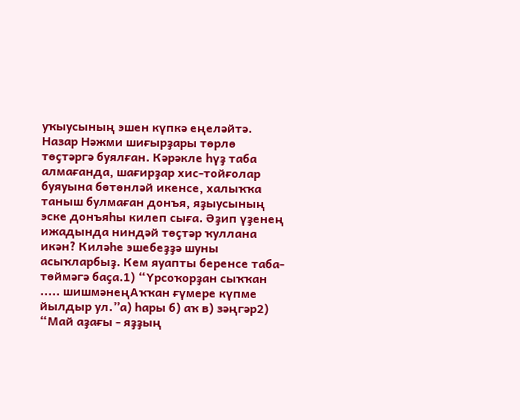уҡыусының эшен күпкә еңеләйтә. Назар Нәжми шиғырҙары төрлө төҫтәргә буялған. Кәрәкле һүҙ таба алмағанда, шағирҙар хис-тойғолар буяуына бөтөнләй икенсе, халыҡҡа таныш булмаған донъя, яҙыусының эске донъяһы килеп сыға. Әҙип үҙенең ижадында ниндәй төҫтәр ҡуллана икән? Киләһе эшебеҙҙә шуны асыҡларбыҙ. Кем яуапты беренсе таба-төймәгә баҫа.1) “Үрсоҡорҙан сыҡҡан ..... шишмәнеңАҡҡан ғүмере күпме йылдыр ул.”а) һары б) аҡ в) зәңгәр2) “Май аҙағы - яҙҙың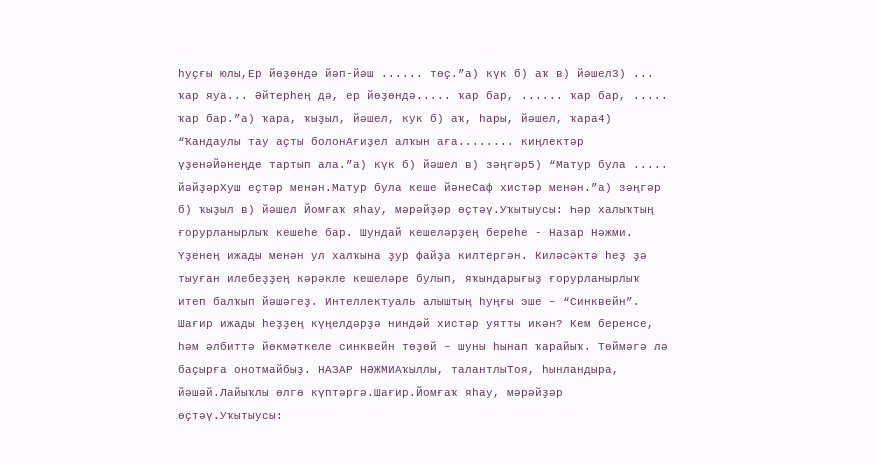һуҫғы юлы,Ер йөҙөндә йәп-йәш ...... төҫ.”а) күк б) аҡ в) йәшел3) ... ҡар яуа... Әйтерһең дә, ер йөҙөндә..... ҡар бар, ...... ҡар бар, ..... ҡар бар.”а) ҡара, ҡыҙыл, йәшел, кук б) аҡ, һары, йәшел, ҡара4) “Ҡандаулы тау аҫты болонАғиҙел алҡын аға........ киңлектәр үҙенәЙәнеңде тартып ала.”а) күк б) йәшел в) зәңгәр5) “Матур була ..... йәйҙәрХуш еҫтәр менән.Матур була кеше йәнеСаф хистәр менән.”а) зәңгәр б) ҡыҙыл в) йәшел Йомғаҡ яһау, мәрәйҙәр өҫтәү.Уҡытыусы: Һәр халыҡтың ғорурланырлыҡ кешеһе бар. Шундай кешеләрҙең береһе - Назар Нәжми. Үҙенең ижады менән ул халҡына ҙур файҙа килтергән. Киләсәктә һеҙ ҙә тыуған илебеҙҙең кәрәкле кешеләре булып, яҡындарығыҙ ғорурланырлыҡ итеп балҡып йәшәгеҙ. Интеллектуаль алыштың һуңғы эше – “Синквейн”. Шағир ижады һеҙҙең күңелдәрҙә ниндәй хистәр уятты икән? Кем беренсе, һәм әлбиттә йөкмәткеле синквейн төҙөй – шуны һынап ҡарайыҡ. Төймәгә лә баҫырға онотмайбыҙ. НАЗАР НӘЖМИАҡыллы, талантлыТоя, һынландыра, йәшәй.Лайыҡлы өлгө күптәргә.Шағир.Йомғаҡ яһау, мәрәйҙәр өҫтәү.Уҡытыусы: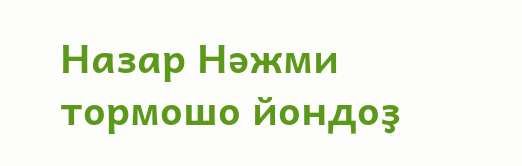Назар Нәжми тормошо йондоҙ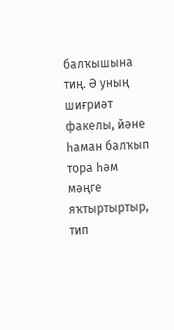балҡышына тиң. Ә уның шиғриәт факелы, йәне һаман балҡып тора һәм мәңге яҡтыртыртыр, тип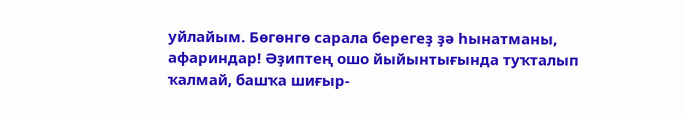уйлайым. Бөгөнгө сарала берегеҙ ҙә һынатманы, афариндар! Әҙиптең ошо йыйынтығында туҡталып ҡалмай, башҡа шиғыр-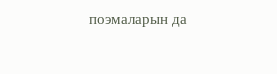поэмаларын да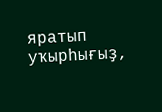яратып уҡырһығыҙ,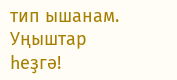тип ышанам. Уңыштар һеҙгә!